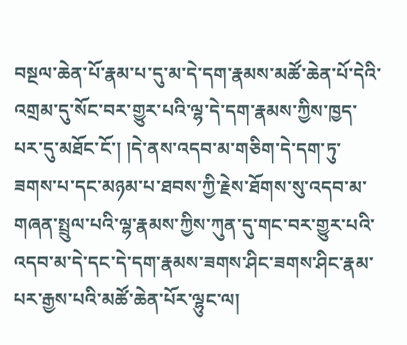བསྔལ་ཆེན་པོ་རྣམ་པ་དུ་མ་དེ་དག་རྣམས་མཚོ་ཆེན་པོ་དེའི་འགྲམ་དུ་སོང་བར་གྱུར་པའི་ལྷ་དེ་དག་རྣམས་ཀྱིས་ཁྱད་པར་དུ་མཐོང་ངོ་། །དེ་ནས་འདབ་མ་གཅིག་དེ་དག་ཏུ་ཟགས་པ་དང་མཉམ་པ་ཐབས་ཀྱི་རྗེས་ཐོགས་སུ་འདབ་མ་གཞན་སྤྲུལ་པའི་ལྷ་རྣམས་ཀྱིས་ཀུན་དུ་གང་བར་གྱུར་པའི་འདབ་མ་དེ་དང་དེ་དག་རྣམས་ཟགས་ཤིང་ཟགས་ཤིང་རྣམ་པར་རྒྱས་པའི་མཚོ་ཆེན་པོར་ལྷུང་ལ།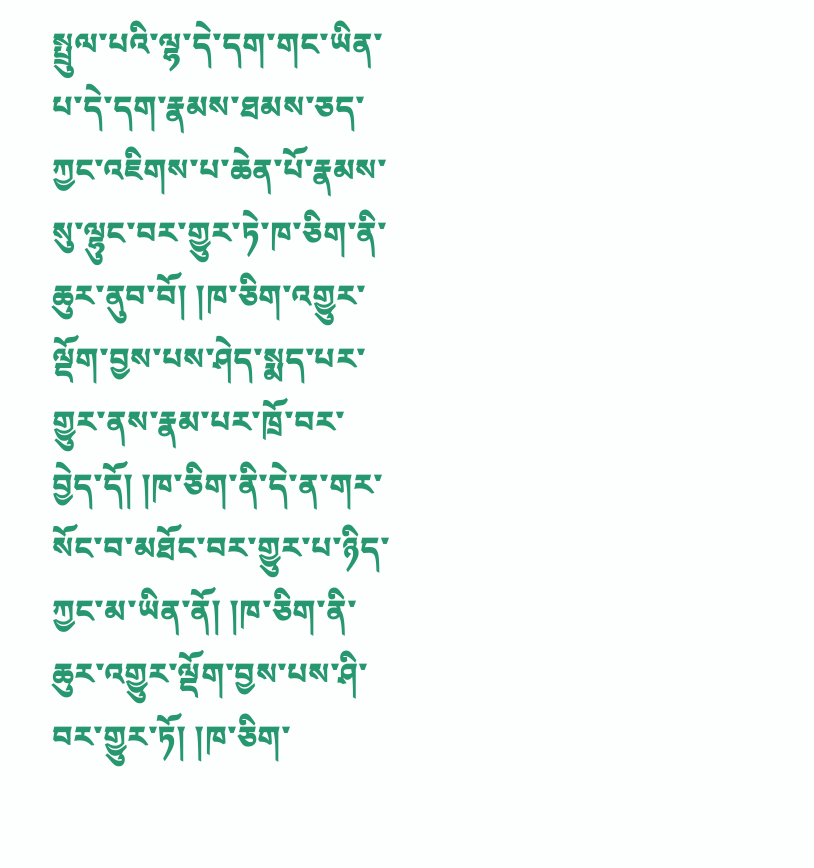སྤྲུལ་པའི་ལྷ་དེ་དག་གང་ཡིན་པ་དེ་དག་རྣམས་ཐམས་ཅད་ཀྱང་འཇིགས་པ་ཆེན་པོ་རྣམས་སུ་ལྷུང་བར་གྱུར་ཏེ་ཁ་ཅིག་ནི་ཆུར་ནུབ་བོ། །ཁ་ཅིག་འགྱུར་ལྡོག་བྱས་པས་ཤེད་སྨད་པར་གྱུར་ནས་རྣམ་པར་ཁྲོ་བར་བྱེད་དོ། །ཁ་ཅིག་ནི་དེ་ན་གར་སོང་བ་མཐོང་བར་གྱུར་པ་ཉིད་ཀྱང་མ་ཡིན་ནོ། །ཁ་ཅིག་ནི་ཆུར་འགྱུར་ལྡོག་བྱས་པས་ཤི་བར་གྱུར་ཏོ། །ཁ་ཅིག་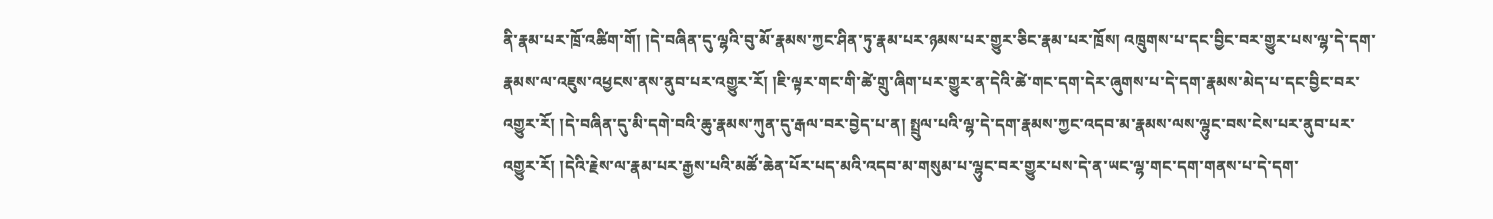ནི་རྣམ་པར་ཁྲོ་འཚིག་གོ། །དེ་བཞིན་དུ་ལྷའི་བུ་མོ་རྣམས་ཀྱང་ཤིན་ཏུ་རྣམ་པར་ཉམས་པར་གྱུར་ཅིང་རྣམ་པར་ཁྲོས། འཁྲུགས་པ་དང་བྱིང་བར་གྱུར་པས་ལྷ་དེ་དག་རྣམས་ལ་འཇུས་འཕྱངས་ནས་ནུབ་པར་འགྱུར་རོ། །ཇི་ལྟར་གང་གི་ཚེ་གྲུ་ཞིག་པར་གྱུར་ན་དེའི་ཚེ་གང་དག་དེར་ཞུགས་པ་དེ་དག་རྣམས་མེད་པ་དང་བྱིང་བར་འགྱུར་རོ། །དེ་བཞིན་དུ་མི་དགེ་བའི་ཆུ་རྣམས་ཀུན་དུ་རྒལ་བར་བྱེད་པ་ན། སྤྲུལ་པའི་ལྷ་དེ་དག་རྣམས་ཀྱང་འདབ་མ་རྣམས་ལས་ལྷུང་བས་ངེས་པར་ནུབ་པར་འགྱུར་རོ། །དེའི་རྗེས་ལ་རྣམ་པར་རྒྱས་པའི་མཚོ་ཆེན་པོར་པད་མའི་འདབ་མ་གསུམ་པ་ལྷུང་བར་གྱུར་པས་དེ་ན་ཡང་ལྷ་གང་དག་གནས་པ་དེ་དག་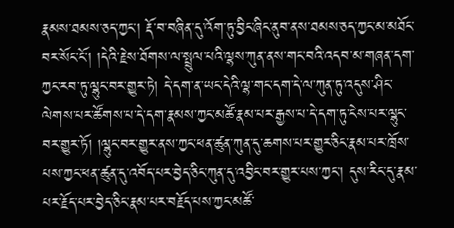རྣམས་ཐམས་ཅད་ཀྱང་། རྡོ་བ་བཞིན་དུ་འོག་ཏུ་བྱིང་ཞིང་ནུབ་ནས་ཐམས་ཅད་ཀྱང་མ་མཐོང་བར་སོང་ངོ་། །དེའི་རྗེས་ཐོགས་ལ་སྤྲུལ་པའི་ལྷས་ཀུན་ནས་གང་བའི་འདབ་མ་གཞན་དག་ཀྱང་རབ་ཏུ་ལྷུང་བར་གྱུར་ཏེ། དེ་དག་ན་ཡང་དེའི་ལྷ་གང་དག་དེ་ལ་ཀུན་ཏུ་འདུས་ཤིང་ལེགས་པར་ཚོགས་པ་དེ་དག་རྣམས་ཀྱང་མཚོ་རྣམ་པར་རྒྱས་པ་དེ་དག་ཏུ་ངེས་པར་ལྷུང་བར་གྱུར་ཏོ། །ལྷུང་བར་གྱུར་ནས་ཀྱང་ཕན་ཚུན་ཀུན་དུ་ཆགས་པར་གྱུར་ཅིང་རྣམ་པར་ཁྲོས་པས་ཀྱང་ཕན་ཚུན་དུ་འབོད་པར་བྱེད་ཅིང་ཀུན་དུ་འབྱིང་བར་གྱུར་པས་ཀྱང་། དུས་རིང་དུ་རྣམ་པར་རྗོད་པར་བྱེད་ཅིང་རྣམ་པར་བརྗོད་པས་ཀྱང་མཚོ་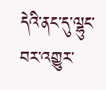དེའི་ནང་དུ་ལྷུང་བར་འགྱུར་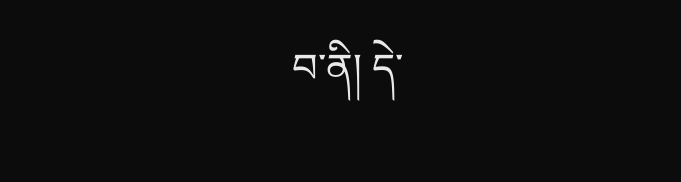བ་ནི། དེ་